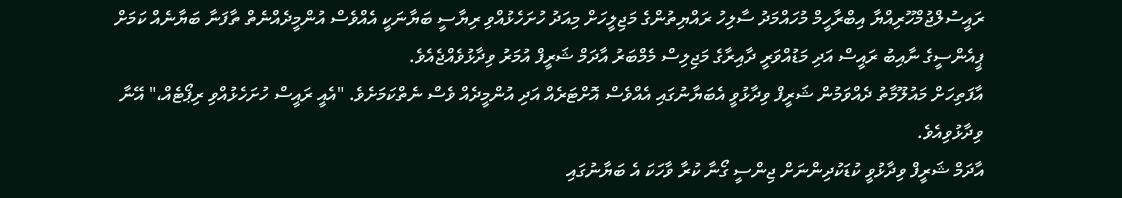ރައީސުލްޖުމްހޫރިއްޔާ އިބްރާހީމް މުހައްމަދު ސާލިހު ރައްޔިތުންގެ މަޖިލީހަށް މިއަދު ހުށަހެޅުއްވި ރިޔާސީ ބަޔާނަކީ އެއްވެސް އުންމީދެއްނެތް ތާފަނާ ބަޔާނެއް ކަމަށް ޕީއެންސީގެ ނާއިބު ރައީސް އަދި މަޑުއްވަރީ ދާއިރާގެ މަޖިލިސް މެމްބަރު އާދަމް ޝަރީފް އުމަރު ވިދާޅުވެއްޖެއެވެ.
އާފަތިހަށް މައުލޫމާތު ދެއްވަމުން ޝަރީފް ވިދާޅުވީ އެބަޔާނުގައި އެއްވެސް އޮށްޓަރެއް އަދި އުންމީދެއް ވެސް ނެތްކަމަށެވެ. "އެއީ ރައީސް ހުށަހެޅުއްވި ރިޕޯޓެއް،" އޭނާ ވިދާޅުވިއެވެ.
އާދަމް ޝަރީފް ވިދާޅުވީ ކުޑަކުދިންނަށް ޖިންސީ ގޯނާ ކުރާ ވާހަކަ އެ ބަޔާނުގައި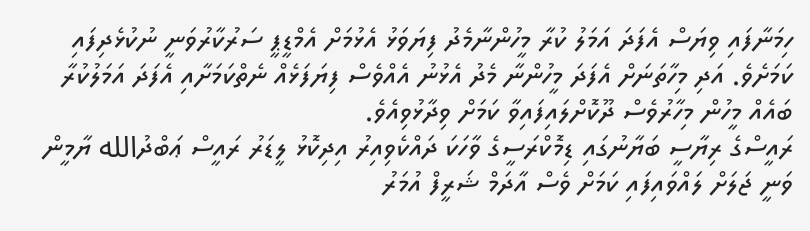ހިމަނާފައި ވިޔަސް އެފަދަ އަމަލު ކުރާ މީހުންނާމެދު ފިޔަވަޅު އެޅުމަށް އެމްޑީޕީ ސަރުކާރުވަނީ ނުކުޅެދިފައި ކަމަށެވެ. އަދި މިހާތަނަށް އެފަދަ މީހުންނާ މެދު އެޅުނު އެއްވެސް ފިޔަފަޅެއް ނެތްކަމަށާއި އެފަދަ އަމަލުކުރާ ބައެއް މީހުން މިހާރުވެސް ދޫކޮށްލައިފައިވާ ކަމަށް ވިދާޅުވިއެވެ.
ރައީސްގެ ރިޔާސީ ބަޔާނުގައި ޑިމޮކްރަސީގެ ވާހަކަ ދައްކެވިއިރު އިދިކޮޅު ލީޑަރު ރައީސް ޢަބްދުالله ޔާމީން ވަނީ ޖަލަށް ލައްވައިފައި ކަމަށް ވެސް އާދަމް ޝަރީފް އުމަރު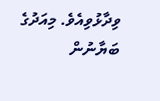ވިދާޅުވިއެވެ. މިއަދުގެ ބަޔާނުން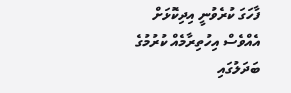ފާހަގަ ކުރެވުނީ އިދިކޮޅަށް އެއްވެސް އިހުތިރާމެއް ކުރުމުގެ ބަދަލުގައި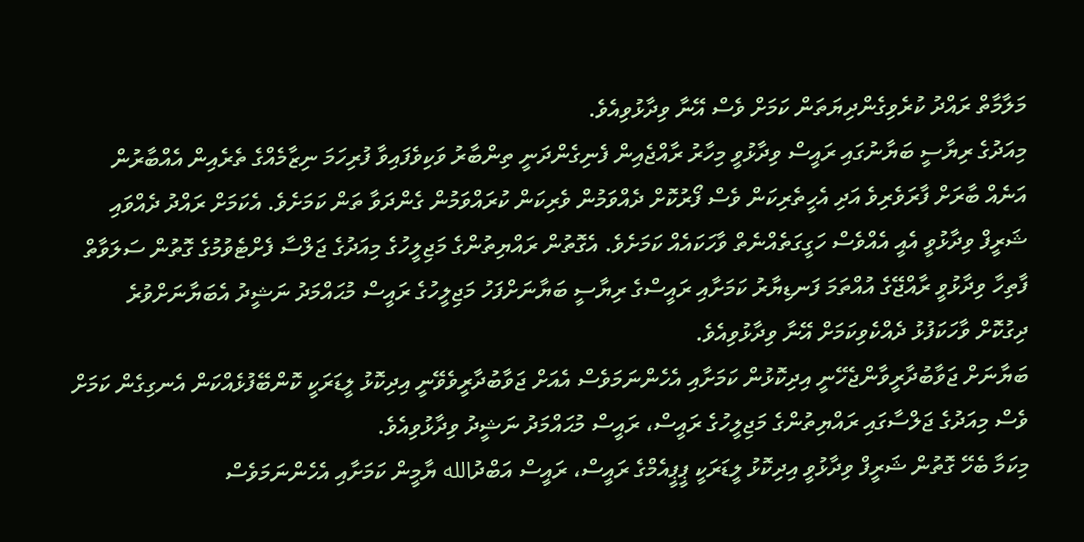މަލާމާތް ރައްދު ކުރެވިގެންދިޔަތަން ކަމަށް ވެސް އޭނާ ވިދާޅުވިއެވެ.
މިއަދުގެ ރިޔާސީ ބަޔާނުގައި ރައީސް ވިދާޅުވީ މިހާރު ރާއްޖެއިން ފެނިގެންދަނީ ތިންބާރު ވަކިވެފައިވާ ފުރިހަމަ ނިޒާމެއްގެ ތެރެއިން އެއްބާރުން އަނެއް ބާރަށް ފާރަވެރިވެ އަދި އެހީތެރިކަން ވެސް ފޯރުކޮށް ދެއްވަމުން ވެރިކަން ކުރައްވަމުން ގެންދަވާ ތަން ކަމަށެވެ. އެކަމަށް ރައްދު ދެއްވައި ޝަރީފް ވިދާޅުވީ އެއީ އެއްވެސް ހަގީގަތެއްނެތް ވާހަކައެއް ކަމަށެވެ. އެގޮތުން ރައްޔިތުންގެ މަޖިލީހުގެ މިއަދުގެ ޖަލްސާ ފެށްޓެވުމުގެ ގޮތުން ސަލަވާތް ފާތިހާ ވިދާޅުވީ ރާއްޖޭގެ އުއްތަމަ ފަނޑިޔާރު ކަމަށާއި ރައީސްގެ ރިޔާސީ ބަޔާނަށްފަހު މަޖިލީހުގެ ރައީސް މުޙައްމަދު ނަޝީދު އެބަޔާނަށްވުރެ ދިގުކޮށް ވާހަކަފުޅު ދެއްކެވިކަމަށް އޭނާ ވިދާޅުވިއެވެ.
ބަޔާނަށް ޖަވާބުދާރީވާންޖެހޭނީ އިދިކޮޅުން ކަމަށާއި އެހެންނަމަވެސް އެއަށް ޖަވާބުދާރީވެވޭނީ އިދިކޮޅު ލީޑަރަކީ ކޮންބޭފުޅެއްކަން އެނގިގެން ކަމަށް ވެސް މިއަދުގެ ޖަލްސާގައި ރައްޔިތުންގެ މަޖިލީހުގެ ރައީސް، ރައީސް މުޙައްމަދު ނަޝީދު ވިދާޅުވިއެވެ.
މިކަމާ ބެހޭ ގޮތުން ޝަރީފް ވިދާޅުވީ އިދިކޮޅު ލީޑަރަކީ ޕީޕީއެމްގެ ރައީސް، ރައީސް އަބްދުالله ޔާމީން ކަމަށާއި އެހެންނަމަވެސް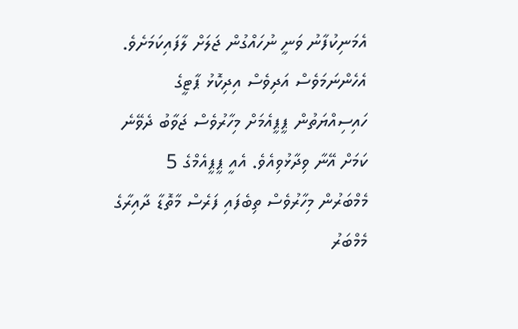އެމަނިކުފާނު ވަނީ ނުހައްގުން ޖަލަށް ލާފައިކަމަށެވެ. އެހެންނަމަވެސް އަދިވެސް އިދިކޮޅު ޕާޓީގެ ހައިސިއްޔަތުން ޕީޕީއެމަށް މިހާރުވެސް ޖަވާބު ދެވޭނެ ކަމަށް އޭނާ ވިދާޅުވިއެވެ. އެއީ ޕީޕީއެމްގެ 5 މެމްބަރުން މިހާރުވެސް ތިބެފައި ފަރެސް މާތޮޑާ ދާއިރާގެ މެމްބަރު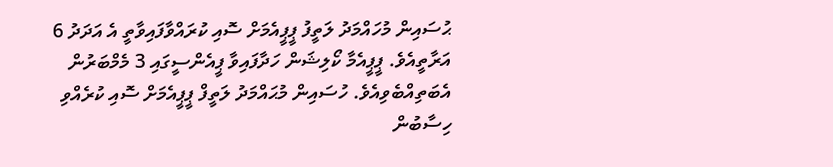ޙުސައިން މުހައްމަދު ލަތީފު ޕީޕީއެމަށް ސޮއި ކުރައްވާފައިވާތީ އެ އަދަދު 6 އަރާތީއެވެ. ޕީޕީއެމާ ކޯލިޝަން ހަދާފައިވާ ޕީއެންސީގައި 3 މެމްބަރުން އެބަތިއްބެވިއެވެ. ހުސައިން މުޙައްމަދު ލަތީފް ޕީޕީއެމަށް ސޮއި ކުރެއްވި ހިސާބުން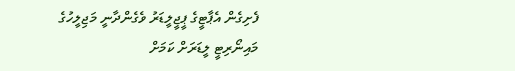ފެށިގެން އެޕާޓީގެ ޕީޖީލީޑަރު ވެގެންދާނީ މަޖިލީހުގެ މައިނޯރިޓީ ލީޑަރަށް ކަމަށް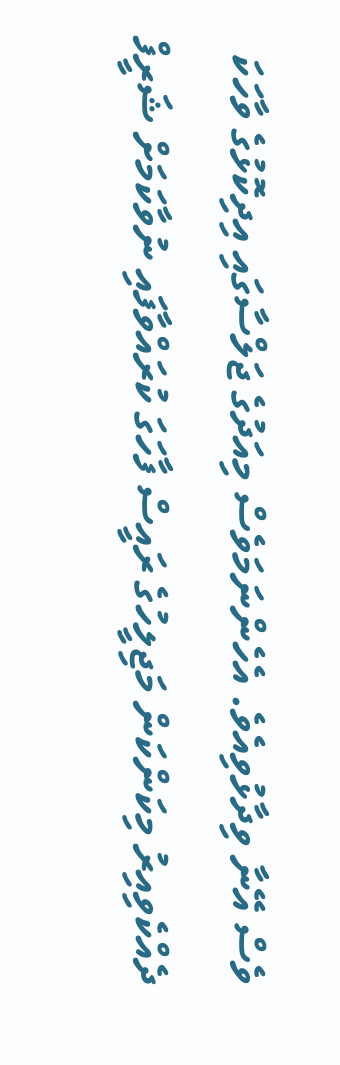ވެސް އޭނާ ވިދާޅުވިއެވެ. އެހެންނަމަވެސް މިއަދުގެ ޖަލްސާގައި އިދިކޮޅުގެ ވާހަކަ ދެއްކެވިއިރު މިކަންކަން މަޖިލީހުގެ ރައީސް ފާހަގަ ކުރައްވާފައި ނުވާކަމަށް ޝަރީފް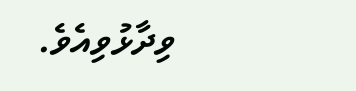ވިދާޅުވިއެވެ.